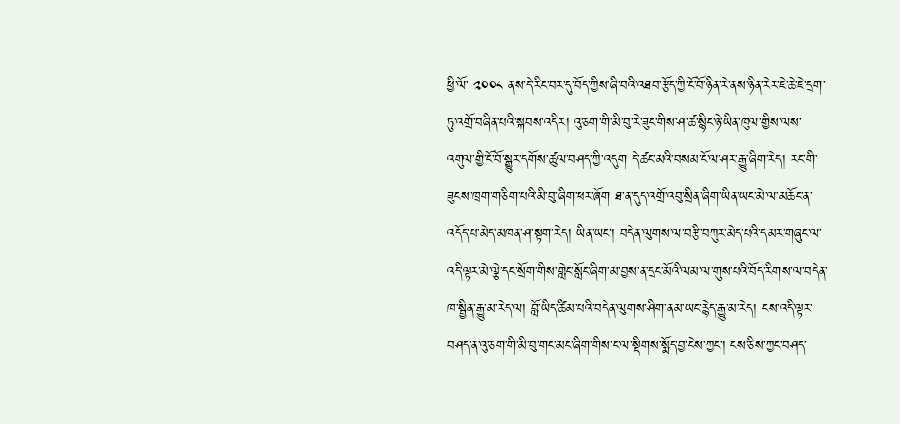ཕྱི་ལོ་ ༢༠༠༨ ནས་དེ་རིང་བར་དུ་བོད་ཀྱིས་ཞི་བའི་འཐབ་རྩོད་ཀྱི་ངོ་བོ་ཉིན་རེ་ནས་ཉིན་རེར་ཇེ་ཆེ་ཇེ་དྲག་ཏུ་འགྲོ་བཞིན་པའི་སྐབས་འདིར། འུ་ཅག་གི་མི་བུ་རེ་ཟུང་གིས་ཤ་ཚ་སྙིང་ཉེ་ཡིན་ཁུལ་གྱིས་ལས་འགུལ་གྱི་ངོ་བོ་སྒྱུར་དགོས་ཚུལ་བཤད་ཀྱི་འདུག དེ་ཚང་མའི་བསམ་ངོ་ལ་ཤར་རྒྱུ་ཞིག་རེད། རང་གི་ཟུངས་ཁྲག་གཅིག་པའི་མི་བུ་ཞིག་ཕར་ཞོག ཐ་ན་དུད་འགྲོ་འབུ་སྲིན་ཞིག་ཡིན་ཡང་མེ་ལ་མཆོང་ན་འདོད་པ་མེད་མཁན་ཤ་སྟག་རེད། ཡིན་ཡང་། བདེན་ལུགས་ལ་བརྩི་བཀུར་མེད་པའི་དམར་གཞུང་ལ་འདི་ལྟར་མེ་ལྕེ་དང་སྲོག་གིས་གླེང་སློང་ཞིག་མ་བྱས་ན་དྲང་མོའི་ལམ་ལ་གུས་པའི་བོད་རིགས་ལ་བདེན་ཁ་སྦྱིན་རྒྱུ་མ་རེད་ལ། བློ་ཡིད་ཚིམ་པའི་བདེན་ལུགས་ཤིག་ནམ་ཡང་རྙེད་རྒྱུ་མ་རེད། ངས་འདི་ལྟར་བཤད་ན་འུ་ཅག་གི་མི་བུ་གང་མང་ཞིག་གིས་ང་ལ་སྡིགས་སྨོད་བྱ་ངེས་ཀྱང་། ངས་ཅིས་ཀྱང་བཤད་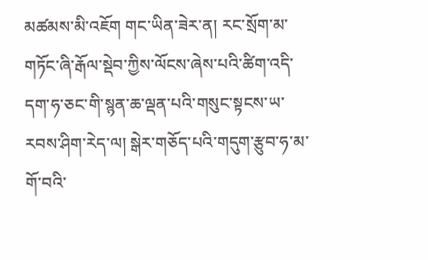མཚམས་མི་འཇོག གང་ཡིན་ཟེར་ན། རང་སྲོག་མ་གཏོང་ཞི་རྒོལ་སྡེབ་ཀྱིས་ལོངས་ཞེས་པའི་ཚིག་འདི་དག་ཧ་ཅང་གི་སྙན་ཆ་ལྡན་པའི་གསུང་སྟངས་ཡ་རབས་ཤིག་རེད་ལ། སྒེར་གཅོད་པའི་གདུག་རྩུབ་ཧ་མ་གོ་བའི་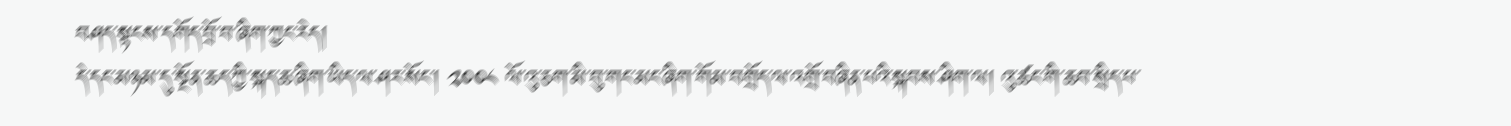བཤད་སྟངས་དགོད་བྲོ་བ་ཞིག་ཀྱང་རེད།
དེ་དང་མཉམ་དུ་སྔོན་ཆད་ཀྱི་སྐད་ཆ་ཞིག་ཡིད་ལ་ཤར་སོང་། ༢༠༠༨ ལོ་འུ་ཅག་མི་བུ་གང་མང་ཞིག་གོམ་བགྲོད་ལ་འགྲོ་བཞིན་པའི་སྐབས་ཤིག་ལ། འུ་ཚང་གི་ཆབ་སྲིད་པ་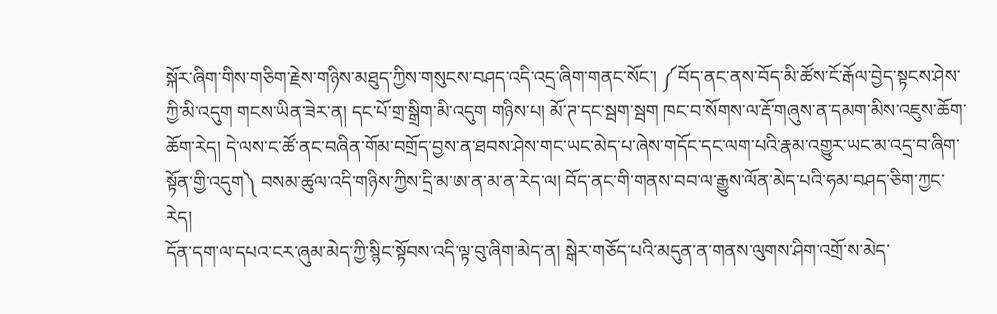སྐོར་ཞིག་གིས་གཅིག་རྗེས་གཉིས་མཐུད་ཀྱིས་གསུངས་བཤད་འདི་འདྲ་ཞིག་གནང་སོང་། ༼བོད་ནང་ནས་བོད་མི་ཚོས་ངོ་རྒོལ་བྱེད་སྟངས་ཤེས་ཀྱི་མི་འདུག གངས་ཡིན་ཟེར་ན། དང་པོ་གྲ་སྒྲིག་མི་འདུག གཉིས་པ། མོ་ཊ་དང་སྦག་སྦག ཁང་བ་སོགས་ལ་རྡོ་གཞུས་ན་དམག་མིས་འཇུས་ཆོག་ཆོག་རེད། དེ་ལས་ང་ཚོ་ནང་བཞིན་གོམ་བགྲོད་བྱས་ན་ཐབས་ཤེས་གང་ཡང་མེད་པ་ཞེས་གདོང་དང་ལག་པའི་རྣམ་འགྱུར་ཡང་མ་འདྲ་བ་ཞིག་སྟོན་གྱི་འདུག༽ བསམ་ཚུལ་འདི་གཉིས་ཀྱིས་དྲི་མ་ཨ་ན་མ་ན་རེད་ལ། བོད་ནང་གི་གནས་བབ་ལ་རྒྱུས་ལོན་མེད་པའི་ཧམ་བཤད་ཅིག་ཀྱང་རེད།
དོན་དག་ལ་དཔའ་ངར་ཞུམ་མེད་ཀྱི་སྙིང་སྟོབས་འདི་ལྟ་བུ་ཞིག་མེད་ན། སྒེར་གཅོད་པའི་མདུན་ན་གནས་ལུགས་ཤིག་འགྲོ་ས་མེད་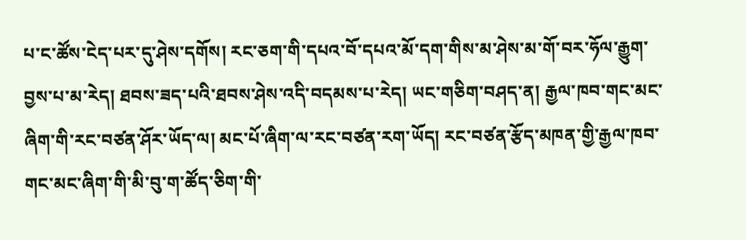པ་ང་ཚོས་ངེད་པར་དུ་ཤེས་དགོས། རང་ཅག་གི་དཔའ་བོ་དཔའ་མོ་དག་གིས་མ་ཤེས་མ་གོ་བར་ཧོལ་རྒྱུག་བྱས་པ་མ་རེད། ཐབས་ཟད་པའི་ཐབས་ཤེས་འདི་བདམས་པ་རེད། ཡང་གཅིག་བཤད་ན། རྒྱལ་ཁབ་གང་མང་ཞིག་གི་རང་བཙན་ཤོར་ཡོད་ལ། མང་པོ་ཞིག་ལ་རང་བཙན་རག་ཡོད། རང་བཙན་རྩོད་མཁན་གྱི་རྒྱལ་ཁབ་གང་མང་ཞིག་གི་མི་བུ་ག་ཚོད་ཅིག་གི་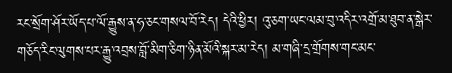རང་སྲོག་ཤོར་ཡོད་པ་ལོ་རྒྱུས་ན་ཧ་ཅང་གསལ་བོ་རེད། དེའི་ཕྱིར། འུ་ཅག་ཡང་ལམ་བུ་འདིར་འགྲོ་མ་ཐུབ་ན་སྒེར་གཅོད་རིང་ལུགས་པར་རྒྱུ་འབྲས་བློ་མིག་ཅིག་ཉིན་མོའི་སྐར་མ་རེད། མ་གཞི་དྲ་གྲོགས་གང་མང་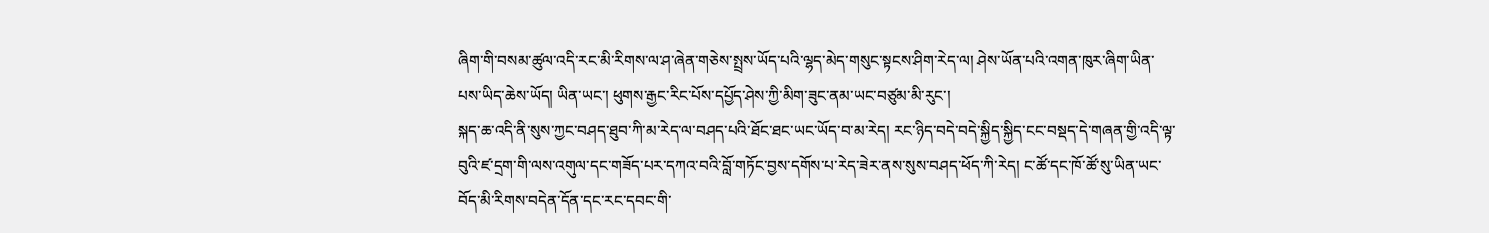ཞིག་གི་བསམ་ཚུལ་འདི་རང་མི་རིགས་ལ་ཤ་ཞེན་གཅེས་སྤྲས་ཡོད་པའི་ལྷད་མེད་གསུང་སྟངས་ཤིག་རེད་ལ། ཤེས་ཡོན་པའི་འགན་ཁུར་ཞིག་ཡིན་པས་ཡིད་ཆེས་ཡོད། ཡིན་ཡང་། ཕུགས་རྒྱང་རིང་པོས་དཔྱོད་ཤེས་ཀྱི་མིག་ཟུང་ནམ་ཡང་བཙུམ་མི་རུང་།
སྐད་ཆ་འདི་ནི་སུས་ཀྱང་བཤད་ཐུབ་ཀི་མ་རེད་ལ་བཤད་པའི་ཐོང་ཐང་ཡང་ཡོད་བ་མ་རེད། རང་ཉིད་བདེ་བདེ་སྐྱིད་སྐྱིད་ངང་བསྡད་དེ་གཞན་གྱི་འདི་ལྟ་བུའི་ཛ་དྲག་གི་ལས་འགུལ་དང་གཟོད་པར་དཀའ་བའི་བློ་གཏོང་བྱས་དགོས་པ་རེད་ཟེར་ནས་སུས་བཤད་ཕོད་ཀི་རེད། ང་ཚོ་དང་ཁོ་ཚོ་སུ་ཡིན་ཡང་བོད་མི་རིགས་བདེན་དོན་དང་རང་དབང་གི་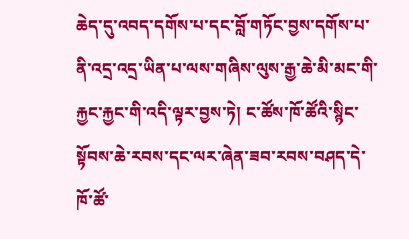ཆེད་དུ་འབད་དགོས་པ་དང་བློ་གཏོང་བྱས་དགོས་པ་ནི་འདྲ་འདྲ་ཡིན་པ་ལས་གཞིས་ལུས་རྒྱ་ཆེ་མི་མང་གི་རྐྱང་རྐྱང་གི་འདི་ལྟར་བྱས་ཏེ། ང་ཚོས་ཁོ་ཚོའི་སྙིང་སྟོབས་ཆེ་རབས་དང་ལར་ཞེན་ཟབ་རབས་བཤད་དེ་ཁོ་ཚོ་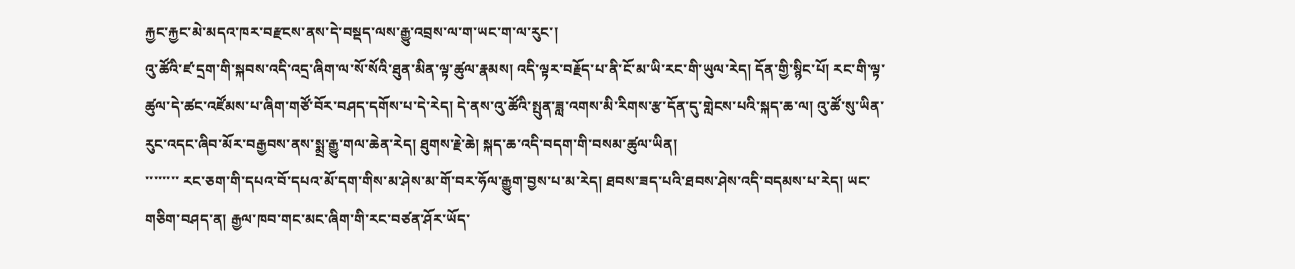རྐྱང་རྐྱང་མེ་མདའ་ཁར་བརྫངས་ནས་དེ་བསྡད་ལས་རྒྱུ་འབྲས་ལ་ག་ཡང་ག་ལ་རུང་།
འུ་ཚོའི་ཛ་དྲག་གི་སྐབས་འདི་འདྲ་ཞིག་ལ་སོ་སོའི་ཐུན་མིན་ལྟ་ཚུལ་རྣམས། འདི་ལྟར་བརྗོད་པ་ནི་ངོ་མ་ཡི་རང་གི་ཡུལ་རེད། དོན་གྱི་སྙིང་པོ། རང་གི་ལྟ་ཚུལ་དེ་ཚང་འཛོམས་པ་ཞིག་གཙོ་བོར་བཤད་དགོས་པ་དེ་རེད། དེ་ནས་འུ་ཚོའི་སྤུན་ཟླ་འགས་མི་རིགས་རྩ་དོན་དུ་གླེངས་པའི་སྐད་ཆ་ལ། འུ་ཚོ་སུ་ཡིན་རུང་འདང་ཞིབ་མོར་བརྒྱབས་ནས་སྨྲ་རྒྱུ་གལ་ཆེན་རེད། ཐུགས་རྗེ་ཆེ། སྐད་ཆ་འདི་བདག་གི་བསམ་ཚུལ་ཡིན།
་་་་་་་་ རང་ཅག་གི་དཔའ་བོ་དཔའ་མོ་དག་གིས་མ་ཤེས་མ་གོ་བར་ཧོལ་རྒྱུག་བྱས་པ་མ་རེད། ཐབས་ཟད་པའི་ཐབས་ཤེས་འདི་བདམས་པ་རེད། ཡང་གཅིག་བཤད་ན། རྒྱལ་ཁབ་གང་མང་ཞིག་གི་རང་བཙན་ཤོར་ཡོད་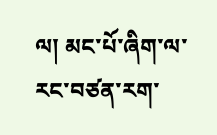ལ། མང་པོ་ཞིག་ལ་རང་བཙན་རག་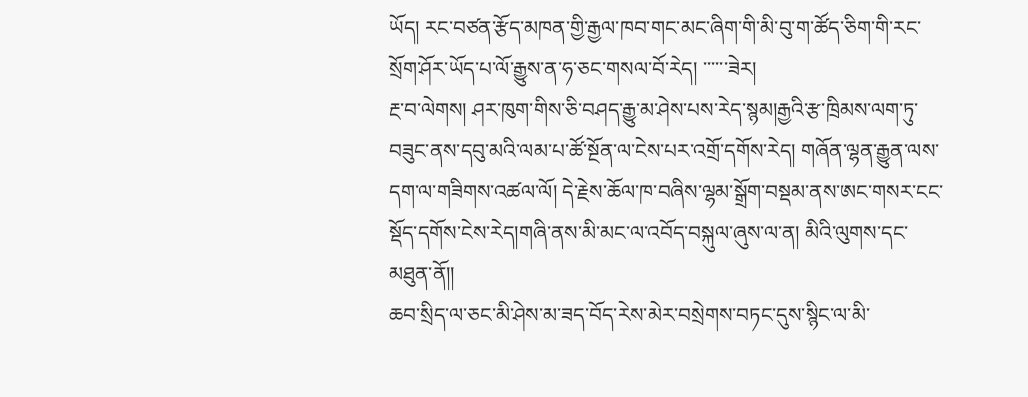ཡོད། རང་བཙན་རྩོད་མཁན་གྱི་རྒྱལ་ཁབ་གང་མང་ཞིག་གི་མི་བུ་ག་ཚོད་ཅིག་གི་རང་སྲོག་ཤོར་ཡོད་པ་ལོ་རྒྱུས་ན་ཧ་ཅང་གསལ་བོ་རེད། ་་་་་་ཟེར།
རྔ་བ་ལེགས། ཤར་ཁུག་གིས་ཅི་བཤད་རྒྱུ་མ་ཤེས་པས་རེད་སྙམ།རྒྱའི་རྩ་ཁྲིམས་ལག་ཏུ་བཟུང་ནས་དབུ་མའི་ལམ་པ་ཚོ་སྔོན་ལ་ངེས་པར་འགྲོ་དགོས་རེད། གཞོན་ལྷན་རྒྱུན་ལས་དག་ལ་གཟིགས་འཚལ་ལོ། དེ་རྗེས་ཆོལ་ཁ་བཞིས་ལྷམ་སྒྲོག་བསྡམ་ནས་ཨང་གསར་ངང་སྡོད་དགོས་ངེས་རེད།གཞི་ནས་མི་མང་ལ་འབོད་བསྐུལ་ཞུས་ལ་ན། མིའི་ལུགས་དང་མཐུན་ནོ།།
ཆབ་སྲིད་ལ་ཅང་མི་ཤེས་མ་ཟད་བོད་རེས་མེར་བསྲེགས་བཏང་དུས་སྙིང་ལ་མི་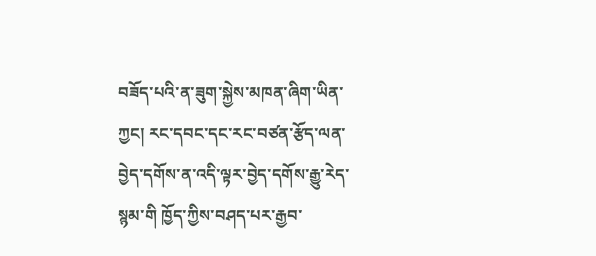བཟོད་པའི་ན་ཟུག་སྐྱེས་མཁན་ཞིག་ཡིན་ཀྱང། རང་དབང་དང་རང་བཙན་རྩོད་ལན་བྱེད་དགོས་ན་འདི་ལྟར་བྱེད་དགོས་རྒྱུ་རེད་སྙམ་གི ཁྱོད་ཀྱིས་བཤད་པར་རྒྱབ་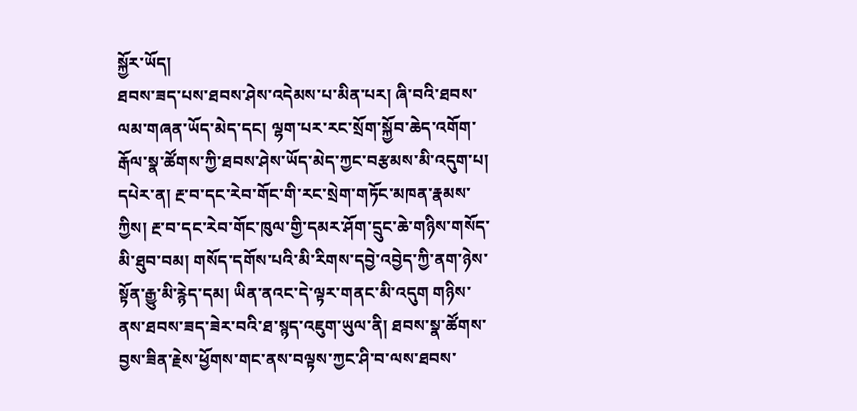སྐྱོར་ཡོད།
ཐབས་ཟད་པས་ཐབས་ཤེས་འདེམས་པ་མིན་པར། ཞི་བའི་ཐབས་ལམ་གཞན་ཡོད་མེད་དང། ལྷག་པར་རང་སྲོག་སྐྱོབ་ཆེད་འགོག་རྒོལ་སྣ་ཚོགས་ཀྱི་ཐབས་ཤེས་ཡོད་མེད་ཀྱང་བརྩམས་མི་འདུག་པ། དཔེར་ན། རྔ་བ་དང་རེབ་གོང་གི་རང་སྲེག་གཏོང་མཁན་རྣམས་ཀྱིས། རྔ་བ་དང་རེབ་གོང་ཁུལ་གྱི་དམར་ཤོག་དྲུང་ཆེ་གཉིས་གསོད་མི་ཐུབ་བམ། གསོད་དགོས་པའི་མི་རིགས་དབྱེ་འབྱེད་ཀྱི་ནག་ཉེས་སྟོན་རྒྱུ་མི་རྙེད་དམ། ཡིན་ནའང་དེ་ལྟར་གནང་མི་འདུག གཉིས་ནས་ཐབས་ཟད་ཟེར་བའི་ཐ་སྙད་འཇུག་ཡུལ་ནི། ཐབས་སྣ་ཚོགས་བྱས་ཟིན་རྗེས་ཕྱོགས་གང་ནས་བལྟས་ཀྱང་ཤི་བ་ལས་ཐབས་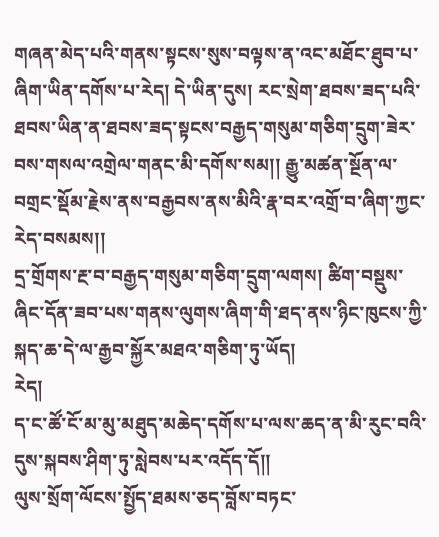གཞན་མེད་པའི་གནས་སྟངས་སུས་བལྟས་ན་འང་མཐོང་ཐུབ་པ་ཞིག་ཡིན་དགོས་པ་རེད། དེ་ཡིན་དུས། རང་སྲེག་ཐབས་ཟད་པའི་ཐབས་ཡིན་ན་ཐབས་ཟད་སྟངས་བརྒྱད་གསུམ་གཅིག་དྲུག་ཟེར་བས་གསལ་འགྲེལ་གནང་མི་དགོས་སམ།། རྒྱུ་མཚན་སྔོན་ལ་བགྲང་སྡོམ་རྗེས་ནས་བརྒྱབས་ནས་མིའི་རྣ་བར་འགྲོ་བ་ཞིག་ཀྱང་རེད་བསམས།།
དྲ་གྲོགས་རྔ་བ་བརྒྱད་གསུམ་གཅིག་དྲུག་ལགས། ཚིག་བསྡུས་ཞིང་དོན་ཟབ་པས་གནས་ལུགས་ཞིག་གི་ཐད་ནས་ཉིང་ཁུངས་ཀྱི་སྐད་ཆ་དེ་ལ་རྒྱབ་སྐྱོར་མཐའ་གཅིག་ཏུ་ཡོད།
རེད།
ད་ང་ཚོ་ངོ་མ་མུ་མཐུད་མཆེད་དགོས་པ་ལས་ཆད་ན་མི་རུང་བའི་དུས་སྐབས་ཤིག་ཏུ་སླེབས་པར་འདོད་དོ།།
ལུས་སྲོག་ལོངས་སྤྱོད་ཐམས་ཅད་བློས་བཏང་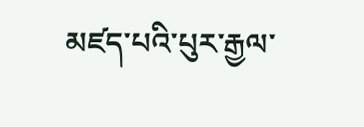མཛད་པའི་པུར་རྒྱལ་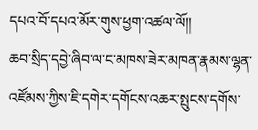དཔའ་བོ་དཔའ་མོར་གུས་ཕྱག་འཚལ་ལོ།།
ཆབ་སྲིད་དབྱེ་ཞིབ་ལ་ང་མཁས་ཟེར་མཁན་རྣམས་ལྷན་འཛོམས་ཀྱིས་ཇི་དགེར་དགོངས་འཆར་སྤུངས་དགོས་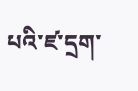པའི་ཛ་དྲག་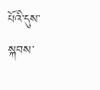པོའི་དུས་སྐབས་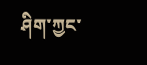ཤིག་ཀྱང་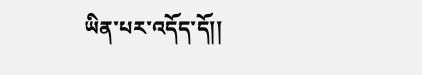ཡིན་པར་འདོད་དོ།།